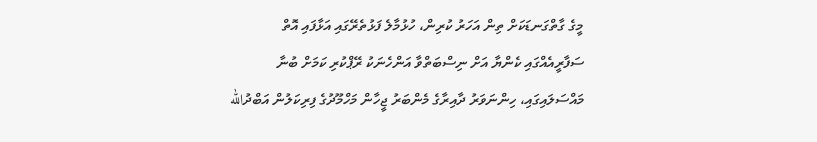މީގެ ގާތްގަނޑަކަށް ތިން އަހަރު ކުރިން، ހުޅުމާލެ ފަޅުތެރޭގައި އަޅާފައި އޮތް ސަފާރީއެއްގައި ކެންޔާ އަށް ނިސްބަތްވާ އަންހެނަކު ރޭޕްކުރި ކަމަށް ބުނާ މައްސަލައިގައި، ހިންނަވަރު ދާއިރާގެ މެންބަރު ޖީހާން މަހްމޫދުގެ ފިރިކަލުން އަބްދުالله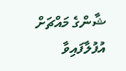ޝާންގެ މައްޗަށް އުފުލާފައިވާ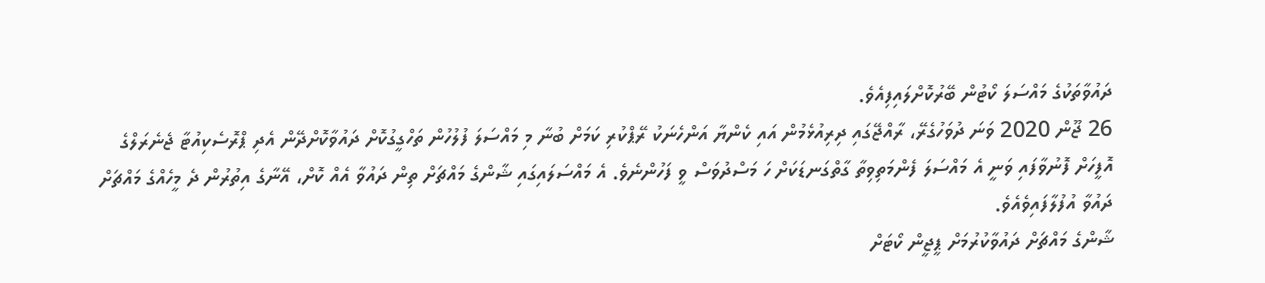ދައުވާތަކުގެ މައްސަލަ ކޯޓުން ބޭރުކޮށްލައިފިއެވެ.
26 ޖޫން 2020 ވަނަ ދުވަހުގެރޭ، ރާއްޖޭގައި ދިރިއުޅެމުން އައި ކެންޔާ އަންހެނަކު ރޭޕްކުރި ކަމަށް ބުނާ މި މައްސަލަ ފުލުހުން ތަހްގީގުކޮށް ދައުވާކޮށްދޭން އެދި ޕްރޮސެކިއުޓާ ޖެނެރަލްގެ އޮފީހަށް ފޮނުވާފައި ވަނީ އެ މައްސަލަ ފެންމަތިވިތާ ގާތްގަނޑަކަށް ހަ މަސްދުވަސް ވީ ފަހުންނެވެ. އެ މައްސަލައިގައި ޝާންގެ މައްޗަށް ތިން ދައުވާ އެއް ކޮށް، އޭނާގެ އިތުރުން ދެ މީހެއްގެ މައްޗަށް ދައުވާ އުފުލާފައިވެއެވެ.
ޝާންގެ މައްޗަށް ދައުވާކުރުމަށް ޕީޖީން ކޯޓަށް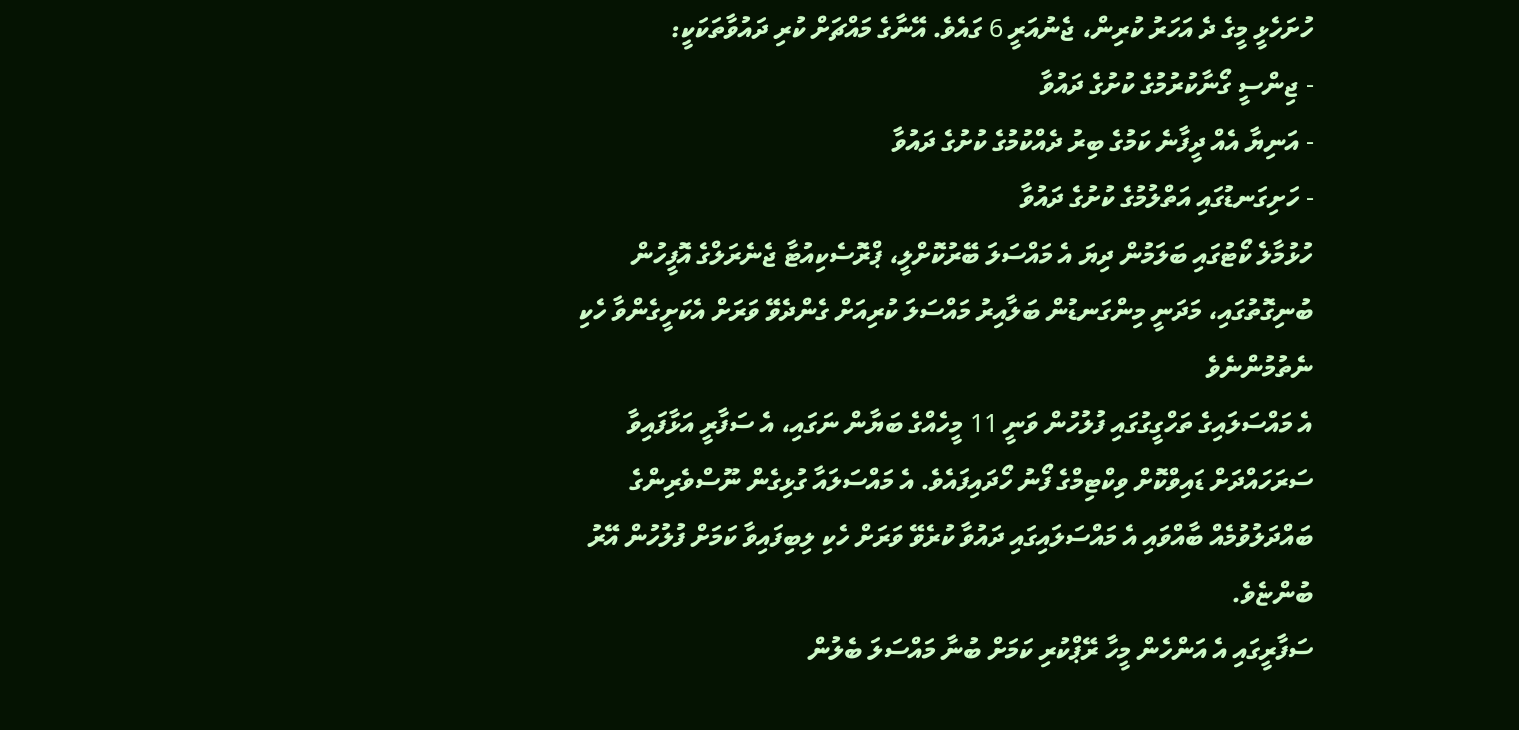ހުށަހެޅީ މީގެ ދެ އަހަރު ކުރިން، ޖެނުއަރީ 6 ގައެވެ. އޭނާގެ މައްޗަށް ކުރި ދައުވާތަކަކީ:
- ޖިންސީ ގޯނާކުރުމުގެ ކުށުގެ ދައުވާ
- އަނިޔާ އެއް ދީފާނެ ކަމުގެ ބިރު ދެއްކުމުގެ ކުށުގެ ދައުވާ
- ހަށިގަނޑުގައި އަތްލުމުގެ ކުށުގެ ދައުވާ
ހުޅުމާލެ ކޯޓުގައި ބަލަމުން ދިޔަ އެ މައްސަލަ ބޭރުކޮށްލީ، ޕްރޮސެކިއުޓާ ޖެނެރަލްގެ އޮފީހުން ބުނިގޮތުގައި، މަދަނީ މިންގަނޑުން ބަލާއިރު މައްސަލަ ކުރިއަށް ގެންދެވޭ ވަރަށް އެކަށީގެންވާ ހެކި ނެތުމުންނެވެ
އެ މައްސަލައިގެ ތަހްގީގުގައި ފުލުހުން ވަނީ 11 މީހެއްގެ ބަޔާން ނަގައި، އެ ސަފާރީ އަޅާފައިވާ ސަރަހައްދަށް ޑައިވްކޮށް ވިކްޓިމްގެ ފޯނު ހޯދައިފައެވެ. އެ މައްސަލައާ ގުޅިގެން ނޫސްވެރިންގެ ބައްދަލުވުމެއް ބާއްވައި އެ މައްސަލައިގައި ދައުވާ ކުރެވޭ ވަރަށް ހެކި ލިބިފައިވާ ކަމަށް ފުލުހުން އޭރު ބުންޏެވެ.
ސަފާރީގައި އެ އަންހެން މީހާ ރޭޕްކުރި ކަމަށް ބުނާ މައްސަލަ ބެލުން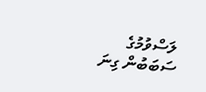ލަސްވުމުގެ ސަބަބުން ގިނަ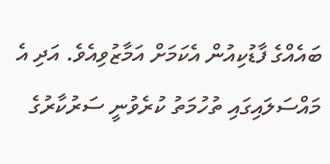ބައެއްގެ ފާޑުކިއުން އެކަމަށް އަމާޒުވިއެވެ. އަދި އެ މައްސަލައިގައި ތުހުމަތު ކުރެވުނީ ސަރުކާރުގެ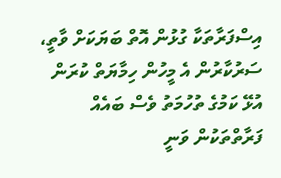އިސްފަރާތަކާ ގުޅުން އޮތް ބަޔަކަށް ވާތީ، ސަރުކާރުން އެ މީހުން ހިމާޔަތް ކުރަން އުޅޭ ކަމުގެ ތުހުމަތު ވެސް ބައެއް ފަރާތްތަކުން ވަނީ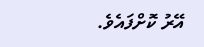އޭރު ކޮށްފައެވެ.